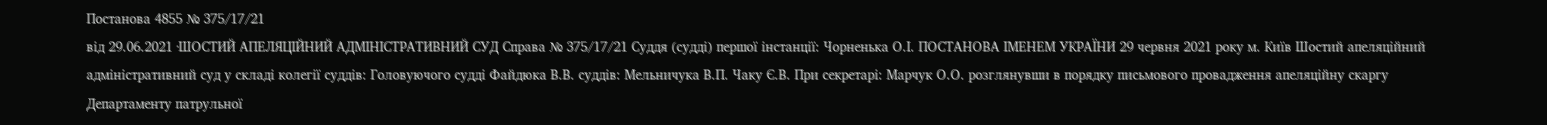Постанова 4855 № 375/17/21
від 29.06.2021 ·ШОСТИЙ АПЕЛЯЦІЙНИЙ АДМІНІСТРАТИВНИЙ СУД Справа № 375/17/21 Суддя (судді) першої інстанції: Чорненька О.І. ПОСТАНОВА ІМЕНЕМ УКРАЇНИ 29 червня 2021 року м. Київ Шостий апеляційний адміністративний суд у складі колегії суддів: Головуючого судді Файдюка В.В. суддів: Мельничука В.П. Чаку Є.В. При секретарі: Марчук О.О. розглянувши в порядку письмового провадження апеляційну скаргу Департаменту патрульної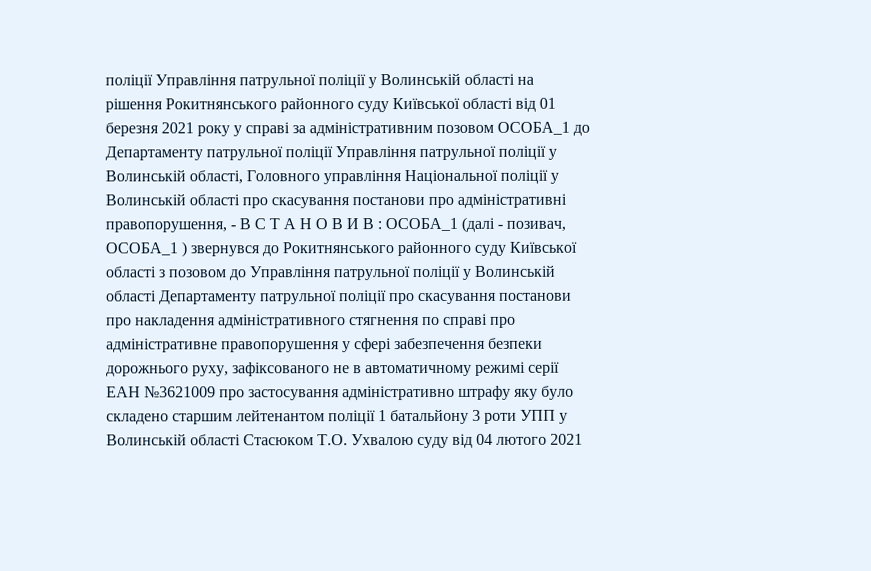поліції Управління патрульної поліції у Волинській області на рішення Рокитнянського районного суду Київської області від 01 березня 2021 року у справі за адміністративним позовом ОСОБА_1 до Департаменту патрульної поліції Управління патрульної поліції у Волинській області, Головного управління Національної поліції у Волинській області про скасування постанови про адміністративні правопорушення, - В С Т А Н О В И В : ОСОБА_1 (далі - позивач, ОСОБА_1 ) звернувся до Рокитнянського районного суду Київської області з позовом до Управління патрульної поліції у Волинській області Департаменту патрульної поліції про скасування постанови про накладення адміністративного стягнення по справі про адміністративне правопорушення у сфері забезпечення безпеки дорожнього руху, зафіксованого не в автоматичному режимі серії ЕАН №3621009 про застосування адміністративно штрафу яку було складено старшим лейтенантом поліції 1 батальйону 3 роти УПП у Волинській області Стасюком Т.О. Ухвалою суду від 04 лютого 2021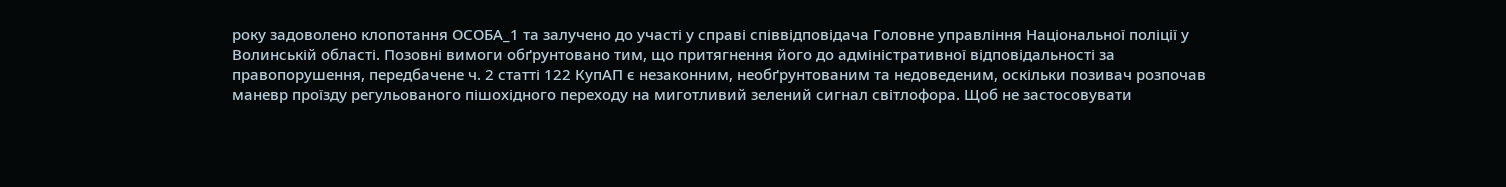року задоволено клопотання ОСОБА_1 та залучено до участі у справі співвідповідача Головне управління Національної поліції у Волинській області. Позовні вимоги обґрунтовано тим, що притягнення його до адміністративної відповідальності за правопорушення, передбачене ч. 2 статті 122 КупАП є незаконним, необґрунтованим та недоведеним, оскільки позивач розпочав маневр проїзду регульованого пішохідного переходу на миготливий зелений сигнал світлофора. Щоб не застосовувати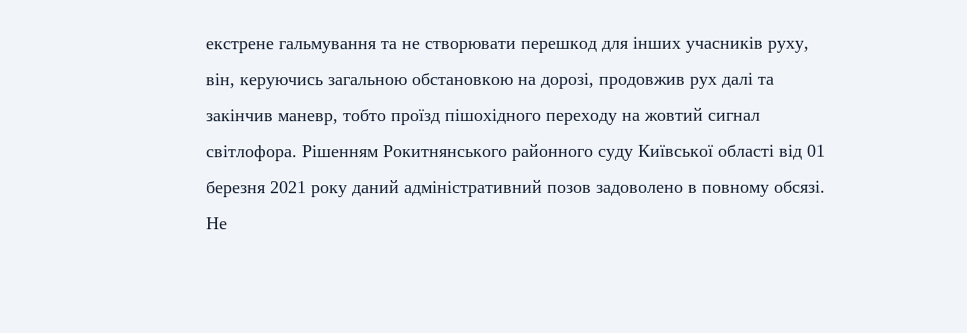екстрене гальмування та не створювати перешкод для інших учасників руху, він, керуючись загальною обстановкою на дорозі, продовжив рух далі та закінчив маневр, тобто проїзд пішохідного переходу на жовтий сигнал світлофора. Рішенням Рокитнянського районного суду Київської області від 01 березня 2021 року даний адміністративний позов задоволено в повному обсязі. Не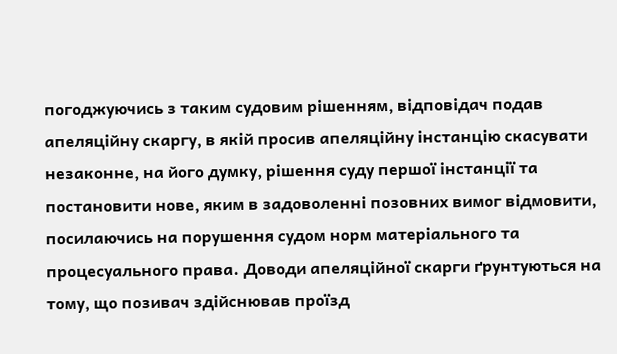погоджуючись з таким судовим рішенням, відповідач подав апеляційну скаргу, в якій просив апеляційну інстанцію скасувати незаконне, на його думку, рішення суду першої інстанції та постановити нове, яким в задоволенні позовних вимог відмовити, посилаючись на порушення судом норм матеріального та процесуального права. Доводи апеляційної скарги ґрунтуються на тому, що позивач здійснював проїзд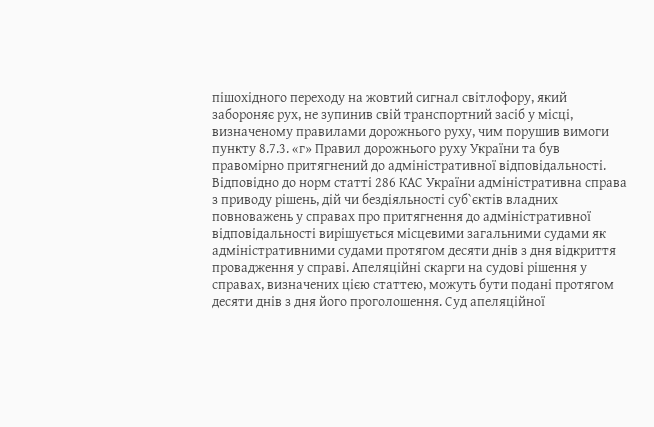пішохідного переходу на жовтий сигнал світлофору, який забороняє рух, не зупинив свій транспортний засіб у місці, визначеному правилами дорожнього руху, чим порушив вимоги пункту 8.7.3. «г» Правил дорожнього руху України та був правомірно притягнений до адміністративної відповідальності. Відповідно до норм статті 286 КАС України адміністративна справа з приводу рішень, дій чи бездіяльності суб`єктів владних повноважень у справах про притягнення до адміністративної відповідальності вирішується місцевими загальними судами як адміністративними судами протягом десяти днів з дня відкриття провадження у справі. Апеляційні скарги на судові рішення у справах, визначених цією статтею, можуть бути подані протягом десяти днів з дня його проголошення. Суд апеляційної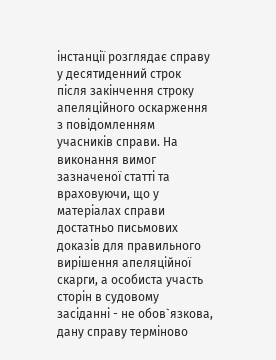інстанції розглядає справу у десятиденний строк після закінчення строку апеляційного оскарження з повідомленням учасників справи. На виконання вимог зазначеної статті та враховуючи, що у матеріалах справи достатньо письмових доказів для правильного вирішення апеляційної скарги, а особиста участь сторін в судовому засіданні - не обов`язкова, дану справу терміново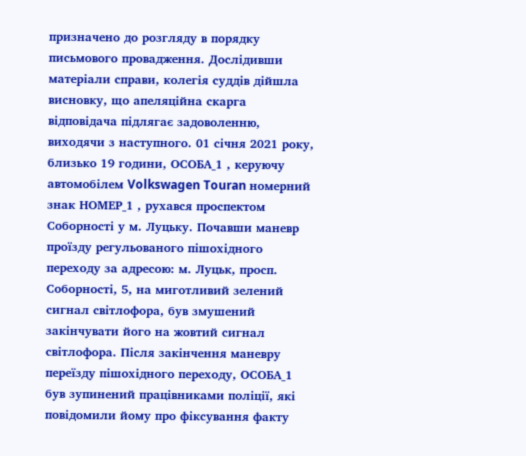призначено до розгляду в порядку письмового провадження. Дослідивши матеріали справи, колегія суддів дійшла висновку, що апеляційна скарга відповідача підлягає задоволенню, виходячи з наступного. 01 січня 2021 року, близько 19 години, ОСОБА_1 , керуючу автомобілем Volkswagen Touran номерний знак НОМЕР_1 , рухався проспектом Соборності у м. Луцьку. Почавши маневр проїзду регульованого пішохідного переходу за адресою: м. Луцьк, просп. Соборності, 5, на миготливий зелений сигнал світлофора, був змушений закінчувати його на жовтий сигнал світлофора. Після закінчення маневру переїзду пішохідного переходу, ОСОБА_1 був зупинений працівниками поліції, які повідомили йому про фіксування факту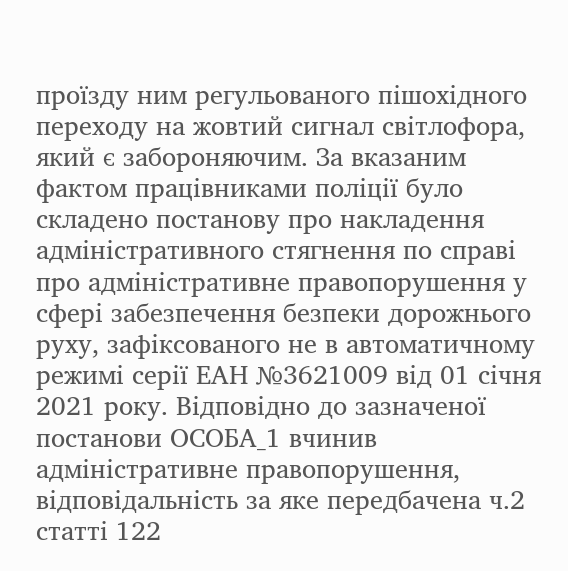проїзду ним регульованого пішохідного переходу на жовтий сигнал світлофора, який є забороняючим. За вказаним фактом працівниками поліції було складено постанову про накладення адміністративного стягнення по справі про адміністративне правопорушення у сфері забезпечення безпеки дорожнього руху, зафіксованого не в автоматичному режимі серії ЕАН №3621009 від 01 січня 2021 року. Відповідно до зазначеної постанови ОСОБА_1 вчинив адміністративне правопорушення, відповідальність за яке передбачена ч.2 статті 122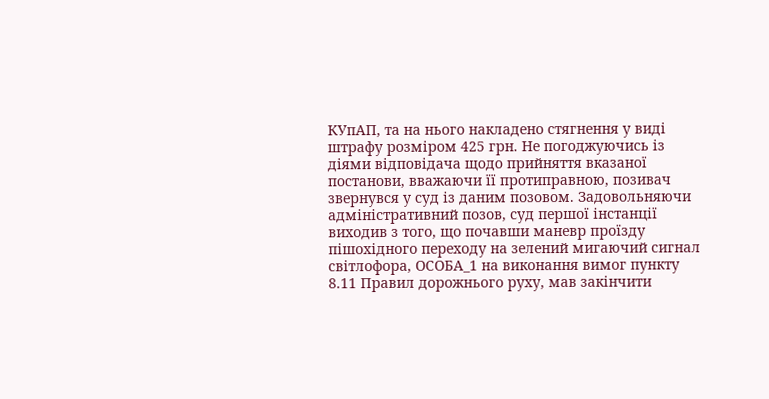КУпАП, та на нього накладено стягнення у виді штрафу розміром 425 грн. Не погоджуючись із діями відповідача щодо прийняття вказаної постанови, вважаючи її протиправною, позивач звернувся у суд із даним позовом. Задовольняючи адміністративний позов, суд першої інстанції виходив з того, що почавши маневр проїзду пішохідного переходу на зелений мигаючий сигнал світлофора, ОСОБА_1 на виконання вимог пункту 8.11 Правил дорожнього руху, мав закінчити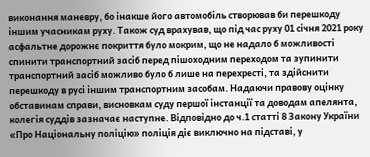виконання маневру, бо інакше його автомобіль створював би перешкоду іншим учасникам руху. Також суд врахував, що під час руху 01 січня 2021 року асфальтне дорожнє покриття було мокрим, що не надало б можливості спинити транспортний засіб перед пішоходним переходом та зупинити транспортний засіб можливо було б лише на перехресті, та здійснити перешкоду в русі іншим транспортним засобам. Надаючи правову оцінку обставинам справи, висновкам суду першої інстанції та доводам апелянта, колегія суддів зазначає наступне. Відповідно до ч.1 статті 8 Закону України «Про Національну поліцію» поліція діє виключно на підставі, у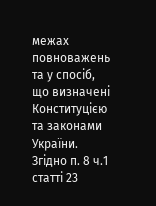межах повноважень та у спосіб, що визначені Конституцією та законами України. Згідно п. 8 ч.1 статті 23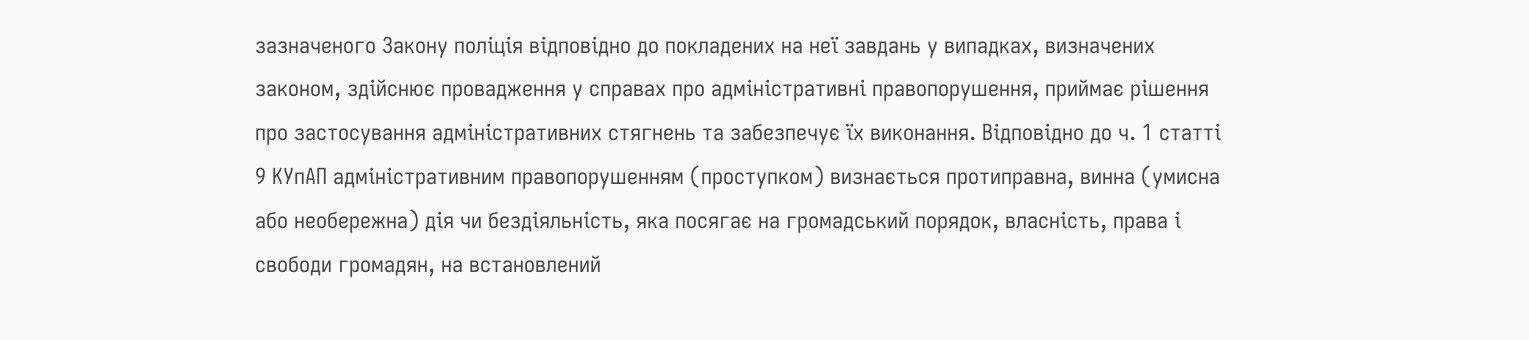зазначеного Закону поліція відповідно до покладених на неї завдань у випадках, визначених законом, здійснює провадження у справах про адміністративні правопорушення, приймає рішення про застосування адміністративних стягнень та забезпечує їх виконання. Відповідно до ч. 1 статті 9 КУпАП адміністративним правопорушенням (проступком) визнається протиправна, винна (умисна або необережна) дія чи бездіяльність, яка посягає на громадський порядок, власність, права і свободи громадян, на встановлений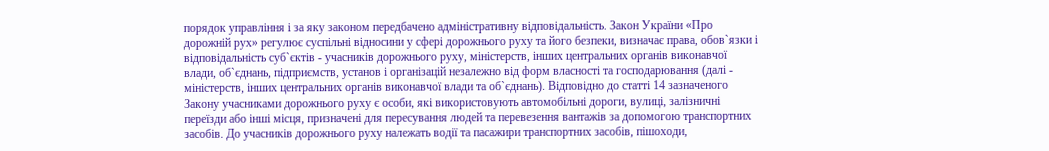порядок управління і за яку законом передбачено адміністративну відповідальність. Закон України «Про дорожній рух» регулює суспільні відносини у сфері дорожнього руху та його безпеки, визначає права, обов`язки і відповідальність суб`єктів - учасників дорожнього руху, міністерств, інших центральних органів виконавчої влади, об`єднань, підприємств, установ і організацій незалежно від форм власності та господарювання (далі - міністерств, інших центральних органів виконавчої влади та об`єднань). Відповідно до статті 14 зазначеного Закону учасниками дорожнього руху є особи, які використовують автомобільні дороги, вулиці, залізничні переїзди або інші місця, призначені для пересування людей та перевезення вантажів за допомогою транспортних засобів. До учасників дорожнього руху належать водії та пасажири транспортних засобів, пішоходи,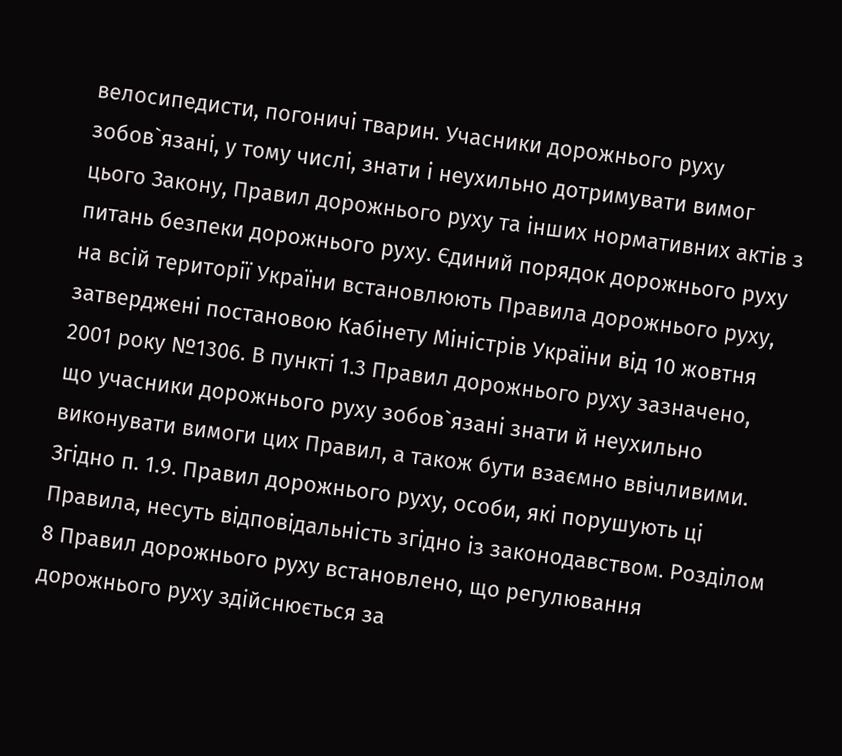велосипедисти, погоничі тварин. Учасники дорожнього руху зобов`язані, у тому числі, знати і неухильно дотримувати вимог цього Закону, Правил дорожнього руху та інших нормативних актів з питань безпеки дорожнього руху. Єдиний порядок дорожнього руху на всій території України встановлюють Правила дорожнього руху, затверджені постановою Кабінету Міністрів України від 10 жовтня 2001 року №1306. В пункті 1.3 Правил дорожнього руху зазначено, що учасники дорожнього руху зобов`язані знати й неухильно виконувати вимоги цих Правил, а також бути взаємно ввічливими. Згідно п. 1.9. Правил дорожнього руху, особи, які порушують ці Правила, несуть відповідальність згідно із законодавством. Розділом 8 Правил дорожнього руху встановлено, що регулювання дорожнього руху здійснюється за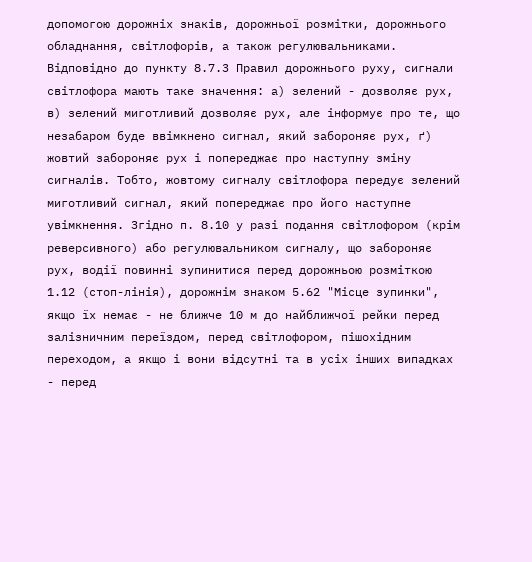допомогою дорожніх знаків, дорожньої розмітки, дорожнього обладнання, світлофорів, а також регулювальниками. Відповідно до пункту 8.7.3 Правил дорожнього руху, сигнали світлофора мають таке значення: а) зелений - дозволяє рух, в) зелений миготливий дозволяє рух, але інформує про те, що незабаром буде ввімкнено сигнал, який забороняє рух, ґ) жовтий забороняє рух і попереджає про наступну зміну сигналів. Тобто, жовтому сигналу світлофора передує зелений миготливий сигнал, який попереджає про його наступне увімкнення. Згідно п. 8.10 у разі подання світлофором (крім реверсивного) або регулювальником сигналу, що забороняє рух, водії повинні зупинитися перед дорожньою розміткою 1.12 (стоп-лінія), дорожнім знаком 5.62 "Місце зупинки", якщо їх немає - не ближче 10 м до найближчої рейки перед залізничним переїздом, перед світлофором, пішохідним переходом, а якщо і вони відсутні та в усіх інших випадках - перед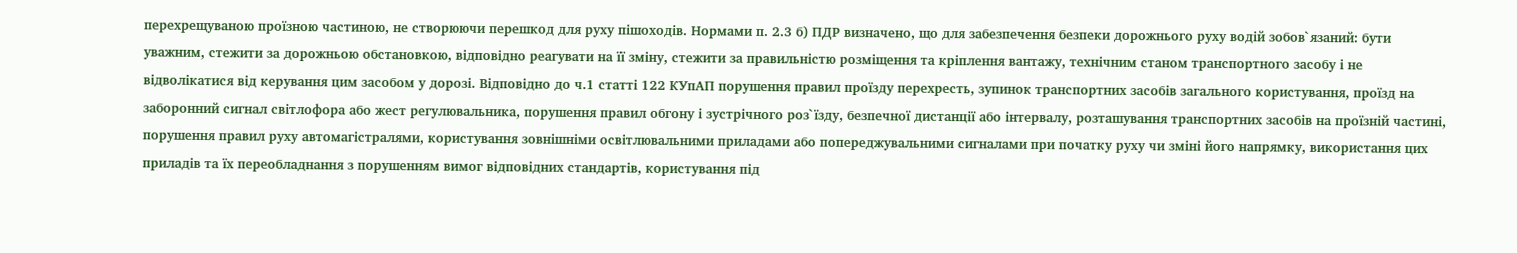перехрещуваною проїзною частиною, не створюючи перешкод для руху пішоходів. Нормами п. 2.3 б) ПДР визначено, що для забезпечення безпеки дорожнього руху водій зобов`язаний: бути уважним, стежити за дорожньою обстановкою, відповідно реагувати на її зміну, стежити за правильністю розміщення та кріплення вантажу, технічним станом транспортного засобу і не відволікатися від керування цим засобом у дорозі. Відповідно до ч.1 статті 122 КУпАП порушення правил проїзду перехресть, зупинок транспортних засобів загального користування, проїзд на заборонний сигнал світлофора або жест регулювальника, порушення правил обгону і зустрічного роз`їзду, безпечної дистанції або інтервалу, розташування транспортних засобів на проїзній частині, порушення правил руху автомагістралями, користування зовнішніми освітлювальними приладами або попереджувальними сигналами при початку руху чи зміні його напрямку, використання цих приладів та їх переобладнання з порушенням вимог відповідних стандартів, користування під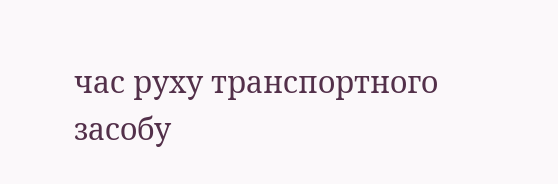час руху транспортного засобу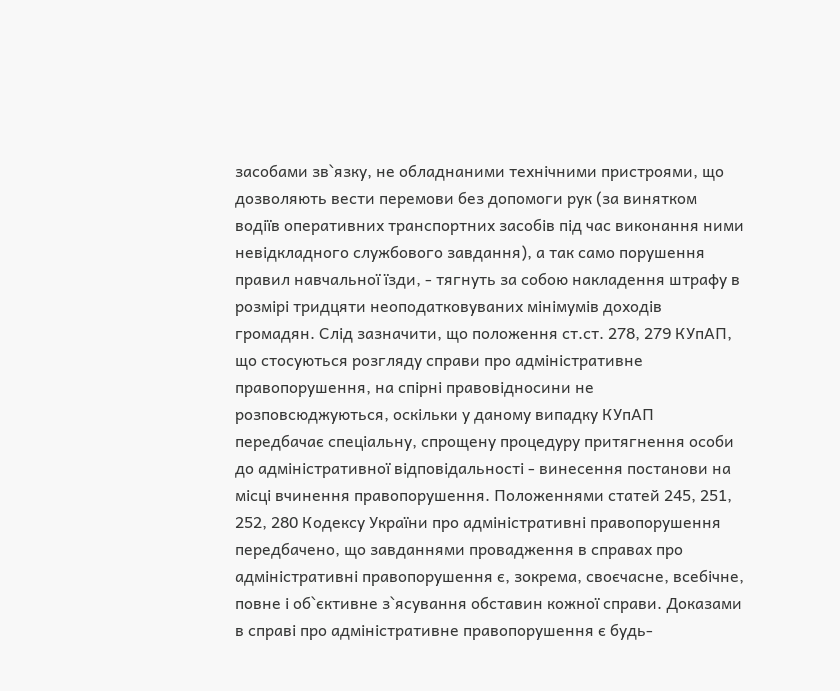засобами зв`язку, не обладнаними технічними пристроями, що дозволяють вести перемови без допомоги рук (за винятком водіїв оперативних транспортних засобів під час виконання ними невідкладного службового завдання), а так само порушення правил навчальної їзди, - тягнуть за собою накладення штрафу в розмірі тридцяти неоподатковуваних мінімумів доходів громадян. Слід зазначити, що положення ст.ст. 278, 279 КУпАП, що стосуються розгляду справи про адміністративне правопорушення, на спірні правовідносини не розповсюджуються, оскільки у даному випадку КУпАП передбачає спеціальну, спрощену процедуру притягнення особи до адміністративної відповідальності - винесення постанови на місці вчинення правопорушення. Положеннями статей 245, 251, 252, 280 Кодексу України про адміністративні правопорушення передбачено, що завданнями провадження в справах про адміністративні правопорушення є, зокрема, своєчасне, всебічне, повне і об`єктивне з`ясування обставин кожної справи. Доказами в справі про адміністративне правопорушення є будь-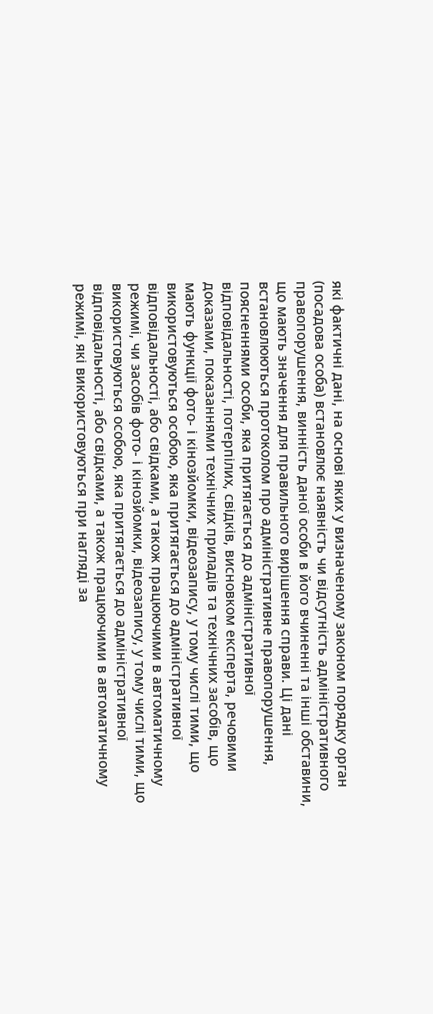які фактичні дані, на основі яких у визначеному законом порядку орган (посадова особа) встановлює наявність чи відсутність адміністративного правопорушення, винність даної особи в його вчиненні та інші обставини, що мають значення для правильного вирішення справи. Ці дані встановлюються протоколом про адміністративне правопорушення, поясненнями особи, яка притягається до адміністративної відповідальності, потерпілих, свідків, висновком експерта, речовими доказами, показаннями технічних приладів та технічних засобів, що мають функції фото- і кінозйомки, відеозапису, у тому числі тими, що використовуються особою, яка притягається до адміністративної відповідальності, або свідками, а також працюючими в автоматичному режимі, чи засобів фото- і кінозйомки, відеозапису, у тому числі тими, що використовуються особою, яка притягається до адміністративної відповідальності, або свідками, а також працюючими в автоматичному режимі, які використовуються при нагляді за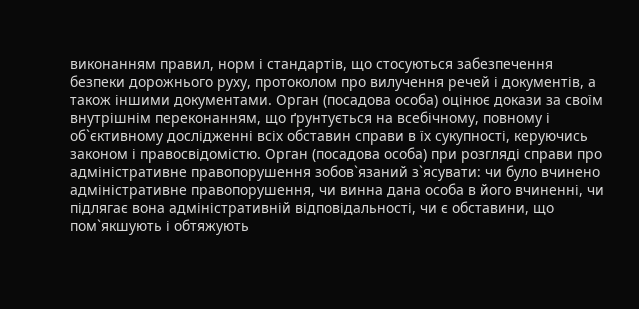виконанням правил, норм і стандартів, що стосуються забезпечення безпеки дорожнього руху, протоколом про вилучення речей і документів, а також іншими документами. Орган (посадова особа) оцінює докази за своїм внутрішнім переконанням, що ґрунтується на всебічному, повному і об`єктивному дослідженні всіх обставин справи в їх сукупності, керуючись законом і правосвідомістю. Орган (посадова особа) при розгляді справи про адміністративне правопорушення зобов`язаний з`ясувати: чи було вчинено адміністративне правопорушення, чи винна дана особа в його вчиненні, чи підлягає вона адміністративній відповідальності, чи є обставини, що пом`якшують і обтяжують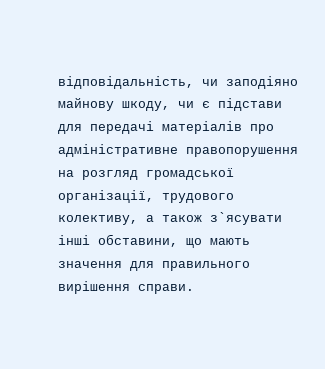відповідальність, чи заподіяно майнову шкоду, чи є підстави для передачі матеріалів про адміністративне правопорушення на розгляд громадської організації, трудового колективу, а також з`ясувати інші обставини, що мають значення для правильного вирішення справи.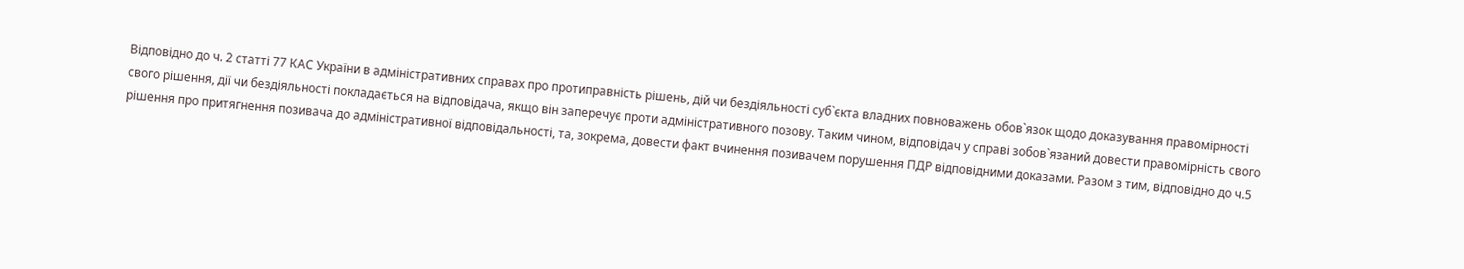Відповідно до ч. 2 статті 77 КАС України в адміністративних справах про протиправність рішень, дій чи бездіяльності суб`єкта владних повноважень обов`язок щодо доказування правомірності свого рішення, дії чи бездіяльності покладається на відповідача, якщо він заперечує проти адміністративного позову. Таким чином, відповідач у справі зобов`язаний довести правомірність свого рішення про притягнення позивача до адміністративної відповідальності, та, зокрема, довести факт вчинення позивачем порушення ПДР відповідними доказами. Разом з тим, відповідно до ч.5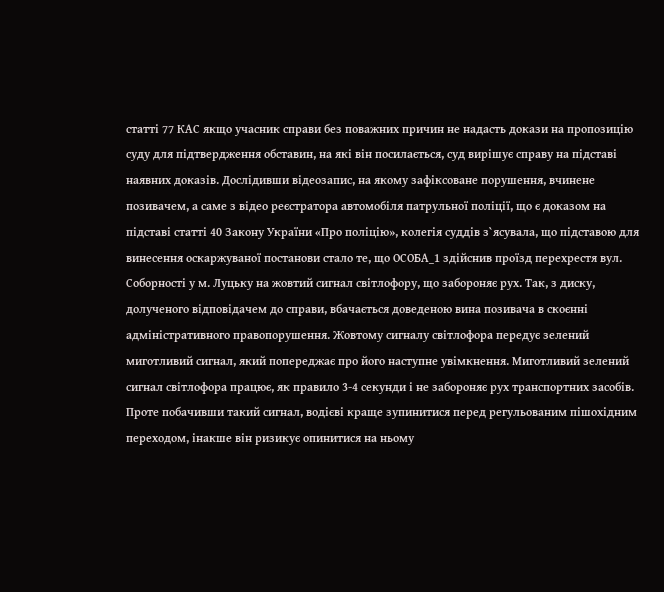статті 77 КАС якщо учасник справи без поважних причин не надасть докази на пропозицію суду для підтвердження обставин, на які він посилається, суд вирішує справу на підставі наявних доказів. Дослідивши відеозапис, на якому зафіксоване порушення, вчинене позивачем, а саме з відео реєстратора автомобіля патрульної поліції, що є доказом на підставі статті 40 Закону України «Про поліцію», колегія суддів з`ясувала, що підставою для винесення оскаржуваної постанови стало те, що ОСОБА_1 здійснив проїзд перехрестя вул. Соборності у м. Луцьку на жовтий сигнал світлофору, що забороняє рух. Так, з диску, долученого відповідачем до справи, вбачається доведеною вина позивача в скоєнні адміністративного правопорушення. Жовтому сигналу світлофора передує зелений миготливий сигнал, який попереджає про його наступне увімкнення. Миготливий зелений сигнал світлофора працює, як правило 3-4 секунди і не забороняє рух транспортних засобів. Проте побачивши такий сигнал, водієві краще зупинитися перед регульованим пішохідним переходом, інакше він ризикує опинитися на ньому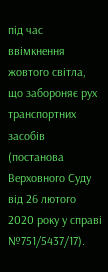під час ввімкнення жовтого світла, що забороняє рух транспортних засобів (постанова Верховного Суду від 26 лютого 2020 року у справі №751/5437/17).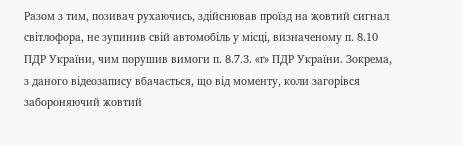Разом з тим, позивач рухаючись, здійснював проїзд на жовтий сигнал світлофора, не зупинив свій автомобіль у місці, визначеному п. 8.10 ПДР України, чим порушив вимоги п. 8.7.3. «ґ» ПДР України. Зокрема, з даного відеозапису вбачається, що від моменту, коли загорівся забороняючий жовтий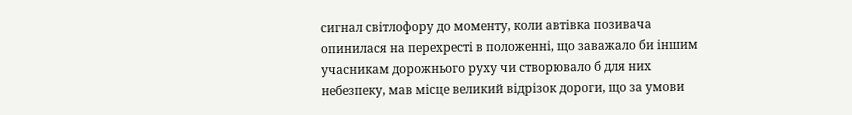сигнал світлофору до моменту, коли автівка позивача опинилася на перехресті в положенні, що заважало би іншим учасникам дорожнього руху чи створювало б для них небезпеку, мав місце великий відрізок дороги, що за умови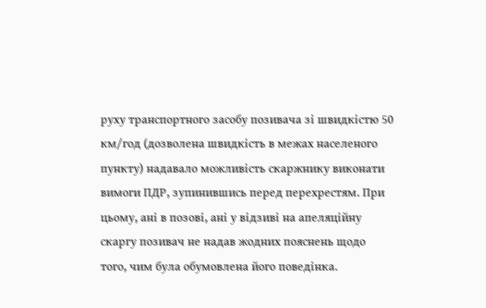руху транспортного засобу позивача зі швидкістю 50 км/год (дозволена швидкість в межах населеного пункту) надавало можливість скаржнику виконати вимоги ПДР, зупинившись перед перехрестям. При цьому, ані в позові, ані у відзиві на апеляційну скаргу позивач не надав жодних пояснень щодо того, чим була обумовлена його поведінка.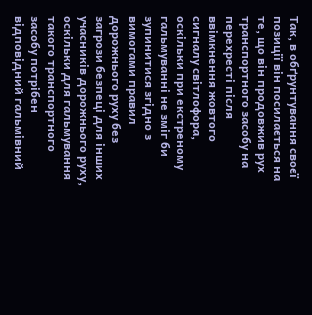Так, в обґрунтування своєї позиції він посилається на те, що він продовжив рух транспортного засобу на перехресті після ввімкнення жовтого сигналу світлофора, оскільки при екстреному гальмуванні не зміг би зупинитися згідно з вимогами правил дорожнього руху без загрози безпеці для інших учасників дорожнього руху, оскільки для гальмування такого транспортного засобу потрібен відповідний гальмівний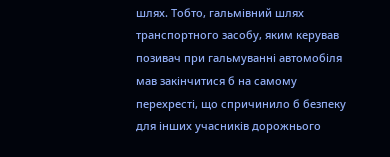шлях. Тобто, гальмівний шлях транспортного засобу, яким керував позивач при гальмуванні автомобіля мав закінчитися б на самому перехресті, що спричинило б безпеку для інших учасників дорожнього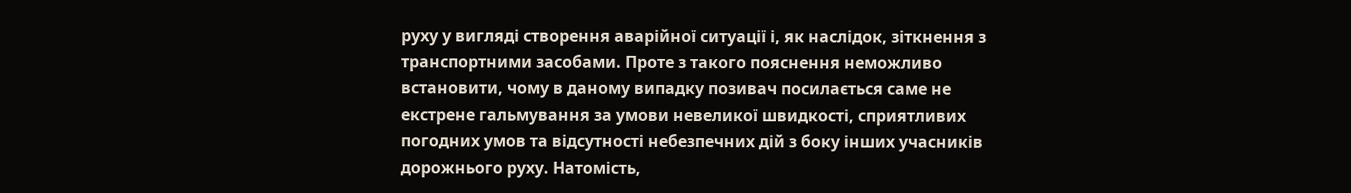руху у вигляді створення аварійної ситуації і, як наслідок, зіткнення з транспортними засобами. Проте з такого пояснення неможливо встановити, чому в даному випадку позивач посилається саме не екстрене гальмування за умови невеликої швидкості, сприятливих погодних умов та відсутності небезпечних дій з боку інших учасників дорожнього руху. Натомість,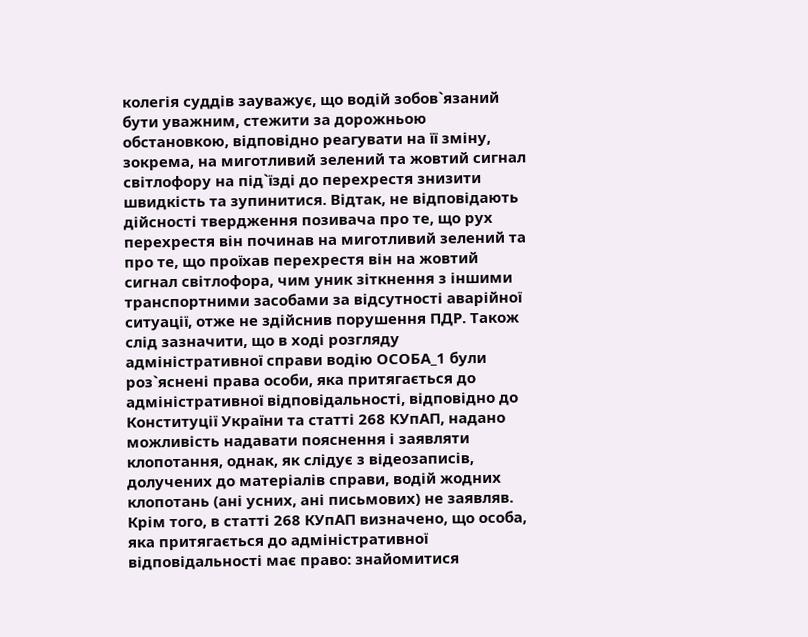колегія суддів зауважує, що водій зобов`язаний бути уважним, стежити за дорожньою обстановкою, відповідно реагувати на її зміну, зокрема, на миготливий зелений та жовтий сигнал світлофору на під`їзді до перехрестя знизити швидкість та зупинитися. Відтак, не відповідають дійсності твердження позивача про те, що рух перехрестя він починав на миготливий зелений та про те, що проїхав перехрестя він на жовтий сигнал світлофора, чим уник зіткнення з іншими транспортними засобами за відсутності аварійної ситуації, отже не здійснив порушення ПДР. Також слід зазначити, що в ході розгляду адміністративної справи водію ОСОБА_1 були роз`яснені права особи, яка притягається до адміністративної відповідальності, відповідно до Конституції України та статті 268 КУпАП, надано можливість надавати пояснення і заявляти клопотання, однак, як слідує з відеозаписів, долучених до матеріалів справи, водій жодних клопотань (ані усних, ані письмових) не заявляв. Крім того, в статті 268 КУпАП визначено, що особа, яка притягається до адміністративної відповідальності має право: знайомитися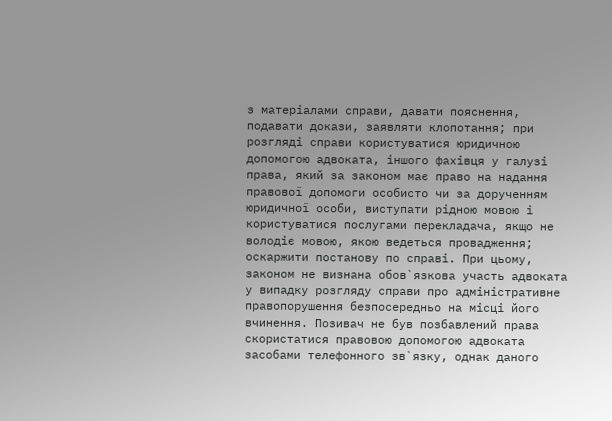з матеріалами справи, давати пояснення, подавати докази, заявляти клопотання; при розгляді справи користуватися юридичною допомогою адвоката, іншого фахівця у галузі права, який за законом має право на надання правової допомоги особисто чи за дорученням юридичної особи, виступати рідною мовою і користуватися послугами перекладача, якщо не володіє мовою, якою ведеться провадження; оскаржити постанову по справі. При цьому, законом не визнана обов`язкова участь адвоката у випадку розгляду справи про адміністративне правопорушення безпосередньо на місці його вчинення. Позивач не був позбавлений права скористатися правовою допомогою адвоката засобами телефонного зв`язку, однак даного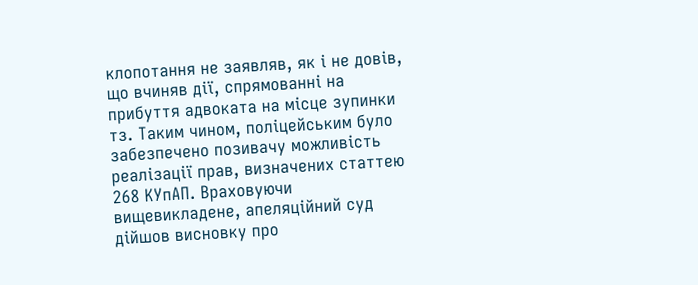клопотання не заявляв, як і не довів, що вчиняв дії, спрямованні на прибуття адвоката на місце зупинки тз. Таким чином, поліцейським було забезпечено позивачу можливість реалізації прав, визначених статтею 268 КУпАП. Враховуючи вищевикладене, апеляційний суд дійшов висновку про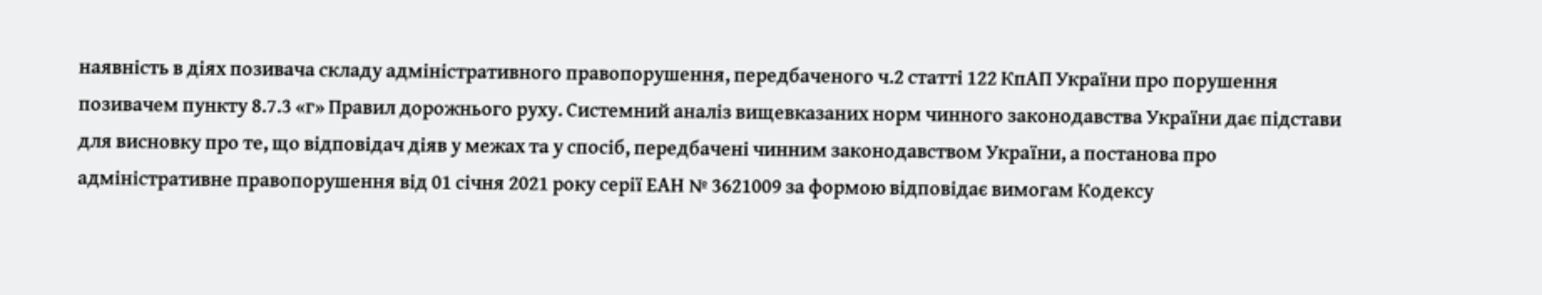наявність в діях позивача складу адміністративного правопорушення, передбаченого ч.2 статті 122 КпАП України про порушення позивачем пункту 8.7.3 «г» Правил дорожнього руху. Системний аналіз вищевказаних норм чинного законодавства України дає підстави для висновку про те, що відповідач діяв у межах та у спосіб, передбачені чинним законодавством України, а постанова про адміністративне правопорушення від 01 січня 2021 року серії ЕАН № 3621009 за формою відповідає вимогам Кодексу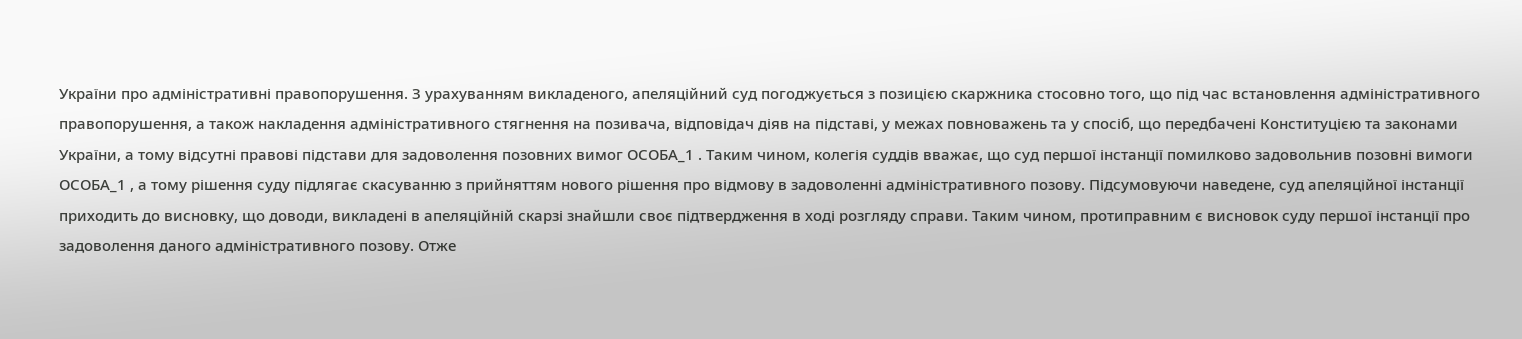України про адміністративні правопорушення. З урахуванням викладеного, апеляційний суд погоджується з позицією скаржника стосовно того, що під час встановлення адміністративного правопорушення, а також накладення адміністративного стягнення на позивача, відповідач діяв на підставі, у межах повноважень та у спосіб, що передбачені Конституцією та законами України, а тому відсутні правові підстави для задоволення позовних вимог ОСОБА_1 . Таким чином, колегія суддів вважає, що суд першої інстанції помилково задовольнив позовні вимоги ОСОБА_1 , а тому рішення суду підлягає скасуванню з прийняттям нового рішення про відмову в задоволенні адміністративного позову. Підсумовуючи наведене, суд апеляційної інстанції приходить до висновку, що доводи, викладені в апеляційній скарзі знайшли своє підтвердження в ході розгляду справи. Таким чином, протиправним є висновок суду першої інстанції про задоволення даного адміністративного позову. Отже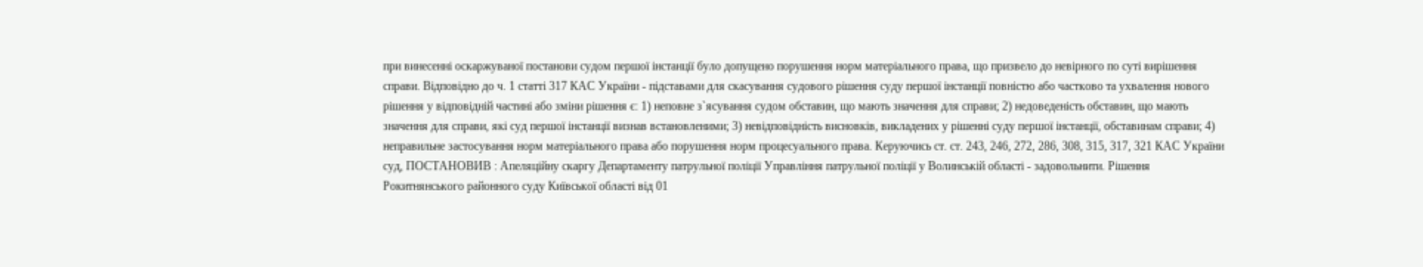при винесенні оскаржуваної постанови судом першої інстанції було допущено порушення норм матеріального права, що призвело до невірного по суті вирішення справи. Відповідно до ч. 1 статті 317 КАС України - підставами для скасування судового рішення суду першої інстанції повністю або частково та ухвалення нового рішення у відповідній частині або зміни рішення є: 1) неповне з`ясування судом обставин, що мають значення для справи; 2) недоведеність обставин, що мають значення для справи, які суд першої інстанції визнав встановленими; 3) невідповідність висновків, викладених у рішенні суду першої інстанції, обставинам справи; 4) неправильне застосування норм матеріального права або порушення норм процесуального права. Керуючись ст. ст. 243, 246, 272, 286, 308, 315, 317, 321 КАС України суд, ПОСТАНОВИВ : Апеляційну скаргу Департаменту патрульної поліції Управління патрульної поліції у Волинській області - задовольнити. Рішення Рокитнянського районного суду Київської області від 01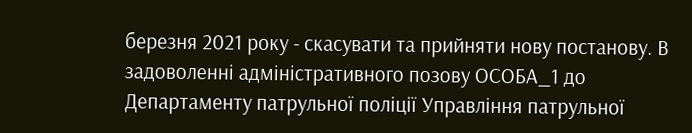березня 2021 року - скасувати та прийняти нову постанову. В задоволенні адміністративного позову ОСОБА_1 до Департаменту патрульної поліції Управління патрульної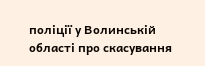поліції у Волинській області про скасування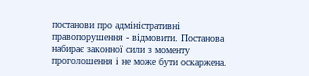постанови про адміністративні правопорушення - відмовити. Постанова набирає законної сили з моменту проголошення і не може бути оскаржена.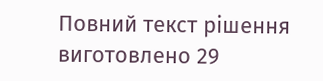Повний текст рішення виготовлено 29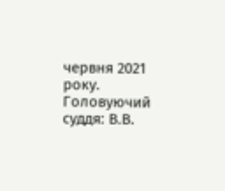червня 2021 року. Головуючий суддя: В.В.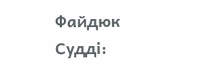Файдюк Судді: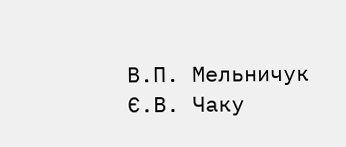В.П. Мельничук Є.В. Чаку